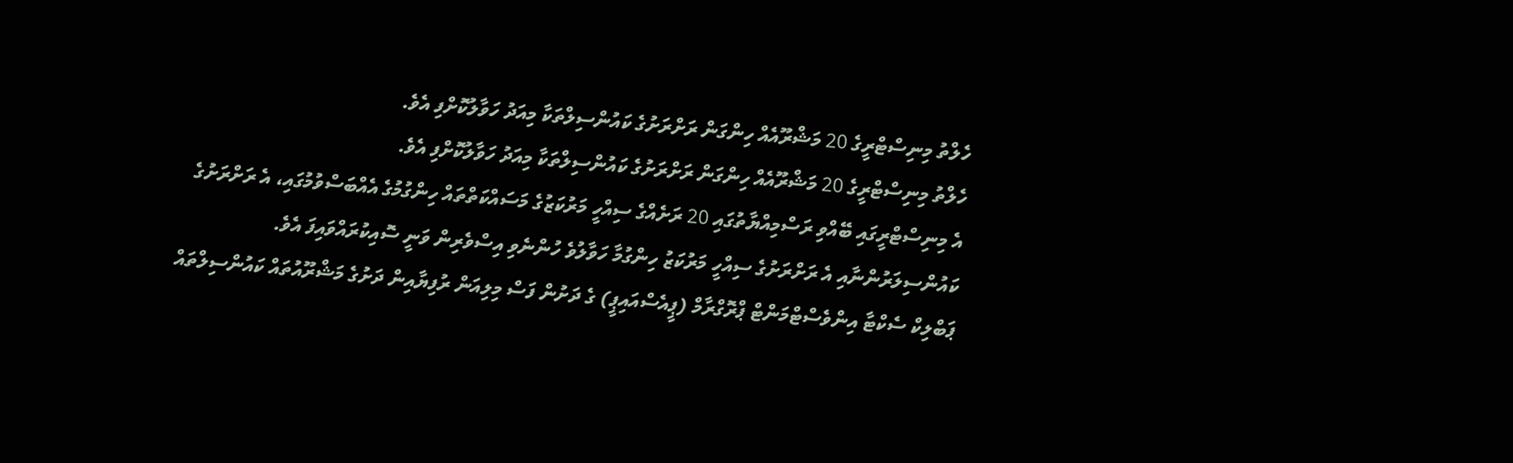ހެލްތު މިނިސްޓްރީގެ 20 މަޝްރޫއެއް ހިންގަން ރަށްރަށުގެ ކައުންސިލްތަކާ މިއަދު ހަވާލުކޮށްފި އެވެ.
ހެލްތު މިނިސްޓްރީގެ 20 މަޝްރޫއެއް ހިންގަން ރަށްރަށުގެ ކައުންސިލްތަކާ މިއަދު ހަވާލުކޮށްފި އެވެ.
އެ މިނިސްޓްރީގައި ބޭއްވި ރަސްމިއްޔާތުގައި 20 ރަށެއްގެ ސިއްހީ މަރުކަޒުގެ މަސައްކަތްތައް ހިންގުމުގެ އެއްބަސްވުމުގައި، އެ ރަށްރަށުގެ ކައުންސިލަރުންނާއި އެ ރަށްރަށުގެ ސިއްހީ މަރުކަޒު ހިންގުމާ ހަވާލުވެ ހުންނެވި އިސްވެރިން ވަނީ ސޮއިކުރައްވައިފަ އެވެ.
ޕަބްލިކް ސެކްޓާ އިންވެސްޓްމަންޓް ޕްރޮގްރާމް (ޕީއެސްއައިޕީ) ގެ ދަށުން ފަސް މިލިއަން ރުފިޔާއިން ދަށުގެ މަޝްރޫއުތައް ކައުންސިލްތައް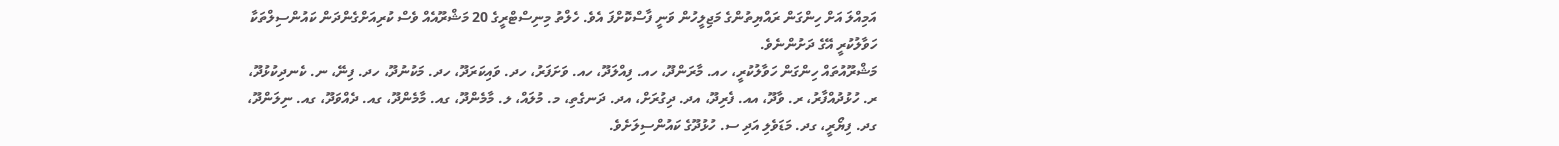އަމިއްލަ އަށް ހިންގަން ރައްޔިތުންގެ މަޖިލީހުން ވަނީ ފާސްކޮށްފަ އެވެ. ހެލްތު މިނިސްޓްރީގެ 20 މަޝްރޫއެއް ވެސް ކުރިއަށްގެންދަން ކައުންސިލްތަކާ ހަވާލުކުރީ އޭގެ ދަށުންނެވެ.
މަޝްރޫއުތައް ހިންގަން ހަވާލުކުރީ، ހއ. މާރަންދޫ، ހއ. ފިއްލަދޫ، ހއ. ވަށަފަރު، ހދ. ވައިކަރަދޫ، ހދ. މަކުނުދޫ، ހދ. ފިނޭ، ނ. ކެނދިކުޅުދޫ، ރ. ހުޅުދުއްފާރު، ރ. ވާދޫ، އއ. ފެރިދޫ، އދ. ދިގުރަށް، އދ. ދަނގެތި، މ. މުލައް، ލ. މާމެންދޫ، ގއ. މާމެންދޫ، ގއ. ދެއްވަދޫ، ގއ. ނިލަންދޫ، ގދ. ފިޔޯރީ، ގދ. މަޑަވެލި އަދި ސ. ހުޅުދޫގެ ކައުންސިލަށެވެ.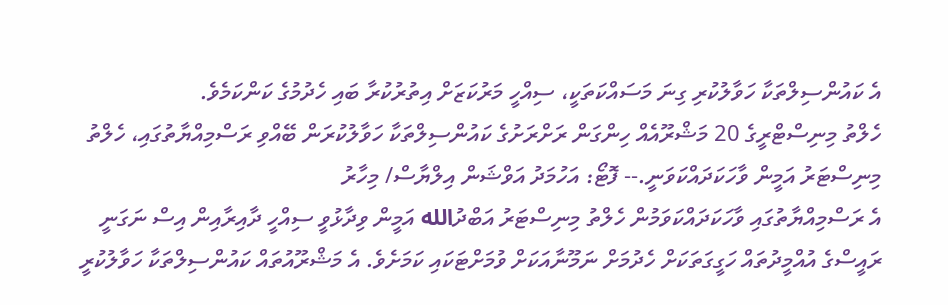އެ ކައުންސިލްތަކާ ހަވާލުކުރި ގިނަ މަސައްކަތަކީ، ސިއްހީ މަރުކަޒަށް އިތުރުކުރާ ބައި ހެދުމުގެ ކަންކަމެވެ.
ހެލްތު މިނިސްޓްރީގެ 20 މަޝްރޫއެއް ހިންގަން ރަށްރަށުގެ ކައުންސިލްތަކާ ހަވާލުކުރަން ބޭއްވި ރަސްމިއްޔާތުގައި، ހެލްތު މިނިސްޓަރު އަމީން ވާހަކަދައްކަވަނީ.-- ފޮޓޯ: އަހުމަދު އަވްޝަން އިލްޔާސް/ މިހާރު
އެ ރަސްމިއްޔާތުގައި ވާހަކަދައްކަވަމުން ހެލްތު މިނިސްޓަރު އަބްދުالله އަމީން ވިދާޅުވީ ސިއްހީ ދާއިރާއިން އިސް ނަގަނީ ރައީސްގެ އުއްމީދުތައް ހަގީގަތަކަށް ހެދުމަށް ނަމޫނާއަކަށް ވުމަށްޓަކައި ކަމަށެވެ. އެ މަޝްރޫއުތައް ކައުންސިލްތަކާ ހަވާލުކުރީ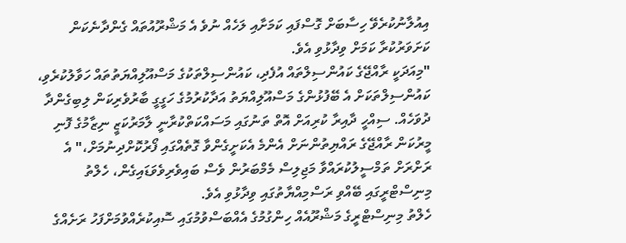އިއުލާނުކުރެވޭ ހިސާބަށް ގޮސްފައި ކަމަށާއި ލަހެއް ނުވެ އެ މަޝްރޫއުތައް ގެންދާނެކަން ކަށަވަރުކުރާ ކަމަށް ވިދާޅުވި އެވެ.
"މިއަދަކީ ރާއްޖޭގެ ކައުންސިލްތައް އުފެދި، ކައުންސިލްތަކުގެ މަސްއޫލިއްޔަތުތައް ހަވާލުކުރެވި، ކައުންސިލްތަކަށް އެ ބޭފުޅުންގެ މަސްއޫލިއްޔަތު އަދާކުރުމުގެ ހަގީގީ ބާރުވެރިކަން ލިބިގެންދާ ދުވަހެއް. ސިއްހީ ދާއިރާ ކުރިއަށް އޮތް ތަނުގައި މަސައްކަތްކުރާނީ ލާމަރުކަޒީ ނިޒާމުގެ ފޮނި މީރުކަން ރާއްޖޭގެ ރައްޔިތުންނަށް އެންމެ އެކަށީގެންވާ ގޮތެއްގައި ފޯރުކޮށްދިނުމަށް،" އެ ރަށްރަށް ތަމްސީލުކުރައްވާ މަޖިލިސް މެމްބަރުން ވެސް ބައިވެރިވެވަޑައިގެން، ހެލްތު މިނިސްޓްރީގައި ބޭއްވި ރަސްމިއްޔާތުގައި ވިދާޅުވި އެވެ.
ހެލްތު މިނިސްޓްރީގެ މަޝްރޫއެއް ހިންގުމުގެ އެއްބަސްވުމުގައި ސޮއިކުރެއްވުމަށްފަހު ރަށެއްގެ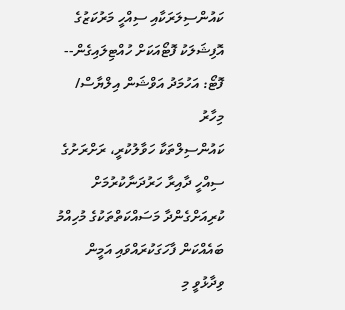ކައުންސިލަރަކާއި ސިއްހީ މަރުކަޒުގެ އޮފިޝަލަކު ފޮޓޯއަކަށް ހުއްޓިލައިގެން-- ފޮޓޯ: އަހުމަދު އަވްޝަން އިލްޔާސް/ މިހާރު
ކައުންސިލްތަކާ ހަވާލުކުރީ، ރަށްރަށުގެ ސިއްހީ ދާއިރާ ހަރުދަނާކުރުމަށް ކުރިއަށްގެންދާ މަސައްކަތްތަކުގެ މުހިއްމު ބައެއްކަން ފާހަގަކުރައްވައި އަމީން ވިދާޅުވީ މި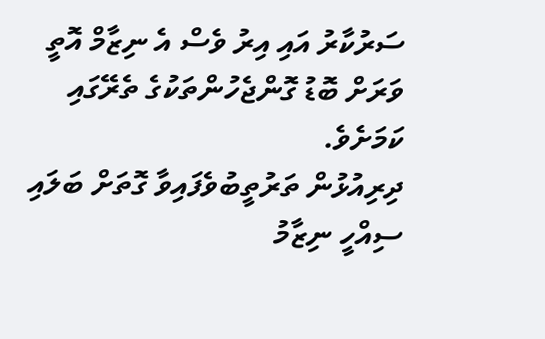ސަރުކާރު އައި އިރު ވެސް އެ ނިޒާމް އޮތީ ވަރަށް ބޮޑު ގޮންޖެހުންތަކުގެ ތެރޭގައި ކަމަށެވެ.
ދިރިއުޅުން ތަރުތީބުވެފައިވާ ގޮތަށް ބަލައި ސިއްހީ ނިޒާމު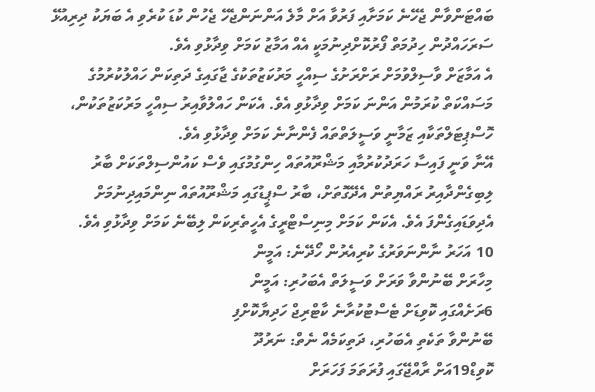ބައްޓަންވާން ޖެހޭނެ ކަމަށާއި ފަރުވާ އަށް މާލެ އަންނަންޖެހޭ ޖެހުން ކުޑަ ކުރެވި އެ ބަޔަކު ދިރިއުޅޭ ސަރަހައްދުން ހިދުމަތް ފޯރުކޮށްދިނުމަކީ އެއް އަމާޒު ކަމަށް ވިދާޅުވި އެވެ.
އެ އަމާޒަށް ވާސިލްވުމަށް ރަށްރަށުގެ ސިއްހީ މަރުކަޒުތަކުގެ ޖާގައިގެ ދަތިކަން ހައްލުކުރުމުގެ މަސައްކަތް ކުރަމުން އަންނަ ކަމަށް ވިދާޅުވި އެވެ. އެކަން ހައްލުވާއިރު ސިއްހީ މަރުކަޒުތަކުން، ހޮސްޕިޓަލްތަކާއި ޒަމާނީ ވަސީލަތްތައް ފެންނާނެ ކަމަށް ވިދާޅުވި އެވެ.
އޭނާ ވަނީ ފައިސާ ހަރަދުކުރުމާއި މަޝްރޫއުތައް ހިންގުމުގައި ވެސް ކައުންސިލްތަކަށް ބާރު ލިބިގެންދާއިރު ރައްޔިތުން އެދޭގޮތަށް، ބާރު ސްޕީޑުގައި މަޝްރޫއުތައް ނިންމައިދިނުމަށް އެދިވަޑައިގެންފަ އެވެ. އެކަން ކަމަށް މިނިސްޓްރީގެ އެހީތެރިކަން ލިބޭނެ ކަމަށް ވިދާޅުވި އެވެ.
10 އަހަރު ނާންނަވަރުގެ ކުރިއެރުން ހޯދޭނެ: އަމީން
މިހާރަށް ބޭނުންވާ ވަރަށް ވަސީލަތް އެބަހުރި: އަމީން
6ރަށެއްގައި ކޮވިޑަށް ޓެސްޓުކުރާނެ ކާޓްރިޖް ހަދިޔާކޮށްފި
ބޭނުންވާ ތަކެތި އެބަހުރި، ދަތިކަމެއް ނެތް: ނަރުދޫ
ކޮވިޑް19އަށް ރާއްޖޭގައި ފުރަތަމަ ފަހަރަށް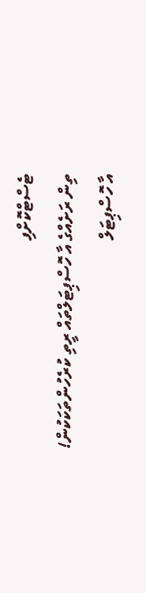ޓެސްޓްކޮށްފި
ތިން ރަށެއްގެ އާ ހޮސްޕިޓަލްތައް ރީތި ކުރެހުންތަކަކުން!
އާ ހޮސްޕިޓަލް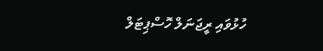ހުޅުވައި ރީޖަނަލް ހޮސްޕިޓަލް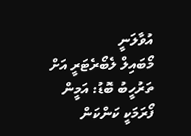އުވާލަނީ
މޯބައިލް ލެބޯރެޓަރީ އަށް ތަރުހީބު ބޮޑު: އަމީން
ފޯރަމަކީ ކަންކަން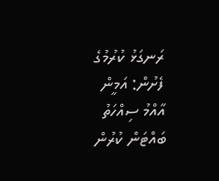ރަނގަޅު ކުރުމުގެ ފެށުން: އަމީން
އާއްމު ސިއްހަތު ބައްޓަން ކުރުން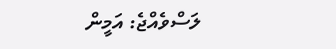ލަސްވެއްޖެ: އަމީން